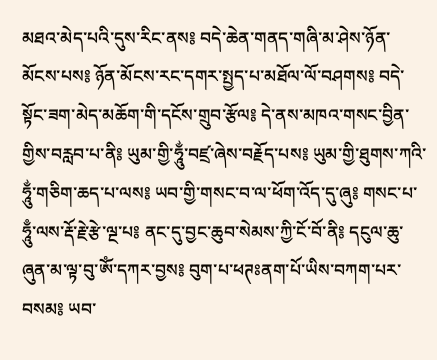མཐའ་མེད་པའི་དུས་རིང་ནས༔ བདེ་ཆེན་གནད་གཞི་མ་ཤེས་ཉོན་མོངས་པས༔ ཉོན་མོངས་རང་དགར་སྤྱད་པ་མཐོལ་ལོ་བཤགས༔ བདེ་སྟོང་ཟག་མེད་མཆོག་གི་དངོས་གྲུབ་རྩོལ༔ དེ་ནས་མཁའ་གསང་བྱིན་གྱིས་བརླབ་པ་ནི༔ ཡུམ་གྱི་ཧཱུྂ་བཛྲ་ཞེས་བརྗོད་པས༔ ཡུམ་གྱི་ཐུགས་ཀའི་ཧཱུྂ་གཅིག་ཆད་པ་ལས༔ ཡབ་གྱི་གསང་བ་ལ་ཕོག་འོད་དུ་ཞུ༔ གསང་པ་ཧཱུྃ་ལས་རྡོ་རྗེ་རྩེ་ལྔ་པ༔ ནང་དུ་བྱང་ཆུབ་སེམས་ཀྱི་ངོ་བོ་ནི༔ དངུལ་ཆུ་ཞུན་མ་ལྟ་བུ་ཨོཾ་དཀར་བྱས༔ བུག་པ་ཕཊཿནག་པོ་ཡིས་བཀག་པར་བསམ༔ ཡབ་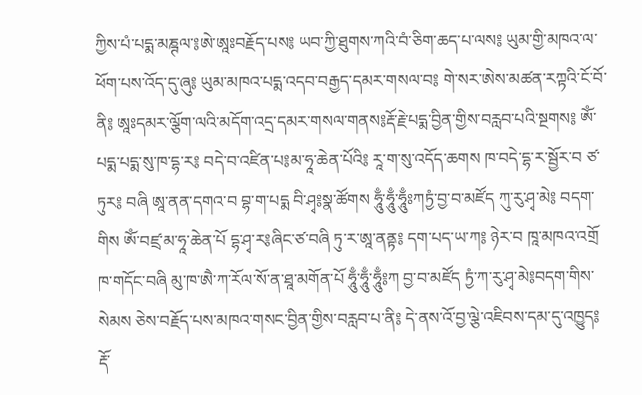ཀྱིས་པཾ་པདྨ་མཎྚལ་༔ཨེ་ཨཱཿབརྗོད་པས༔ ཡབ་ཀྱི་ཐུགས་ཀའི་བཾ་ཅིག་ཆད་པ་ལས༔ ཡུམ་གྱི་མཁའ་ལ་ཕོག་པས་འོད་དུ་ཞུ༔ ཡུམ་མཁའ་པདྨ་འདབ་བརྒྱད་དམར་གསལ་བ༔ གེ་སར་ཨེས་མཚན་རཀྟའི་ངོ་བོ་ནི༔ ཨཱཿདམར་ལྕོག་ལའི་མདོག་འདྲ་དམར་གསལ་གནས༔རྡོ་རྗེ་པདྨ་བྱིན་གྱིས་བརླབ་པའི་སྔགས༔ ཨོཾ་པདྨ་པདྨ་སུ་ཁ་དྷ་ར༔ བདེ་བ་འཛིན་པ༔མ་ཧཱ་ཆེན་པོའི༔ རཱ་ག་སུ་འདོད་ཆགས ཁ་བདེ་དྷ་ར་སྦྱོར་བ ཙ་ཏུར༔ བཞི ཨཱ་ནན་དགའ་བ བྷ་ག་པདྨ བི་ཤྭ༔སྣ་ཚོགས ཧཱུྃ་ཧཱུྃ་ཧཱུྃཿཀཏྱཾ་བྱ་བ་མཛོད ཀུ་རུ་ཤྭ་མེ༔ བདག་གིས ཨོཾ་བཛྲ་མ་ཧཱ་ཆེན་པོ དྷ་ཤྭ་ར༔ཞིང་ཙ་བཞི ཏུ་ར་ཨཱ་ནནྟ༔ དག་པད་ཡ་ཀ༔ ཉེར་བ ཁཱ་མཁའ་འགྲོ ཁ་གདོང་བཞི མུ་ཁ་ཨཻ་ཀ་རོལ་སོ་ན་ཐཱ་མགོན་པོ ཧཱུྃ་ཧཱུྃ་ཧཱུྃ༔ཀ བྱ་བ་མཛོད ཏྱཾ་ཀ་རུ་ཤྭ་མེ༔བདག་གིས་སེམས ཅེས་བརྗོད་པས་མཁའ་གསང་བྱིན་གྱིས་བརླབ་པ་ནི༔ དེ་ནས་འོ་བྱ་ལྕེ་འཇིབས་དམ་དུ་འཁྱུད༔ རྡོ་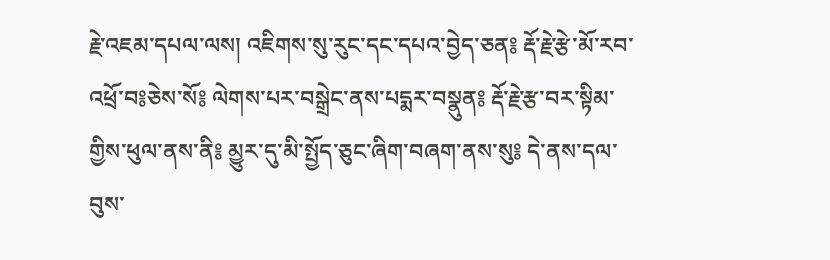རྗེ་འཇམ་དཔལ་ལས། འཇིགས་སུ་རུང་དང་དཔའ་བྱེད་ཅན༔ རྡོ་རྗེ་རྩེ་མོ་རབ་འཕྲོ་བ༔ཅེས་སོ༔ ལེགས་པར་བསྒྲེང་ནས་པདྨར་བསྣུན༔ རྡོ་རྗེ་རྩ་བར་སྟིམ་གྱིས་ཕུལ་ནས་ནི༔ མྱུར་དུ་མི་སྤྱོད་ཅུང་ཞིག་བཞག་ནས་སུ༔ དེ་ནས་དལ་བུས་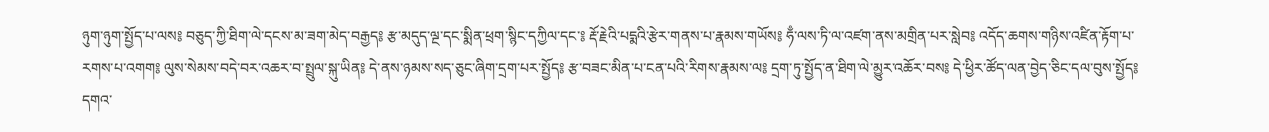ཉུག་ཉུག་སྤྱོད་པ་ལས༔ བཅུད་ཀྱི་ཐིག་ལེ་དངས་མ་ཟག་མེད་བརྒྱད༔ རྩ་མདུད་ལྔ་དང་སྨིན་ཕྲག་སྙིང་དཀྱིལ་དང་༔ རྡོ་རྗེའི་པདྨའི་རྩེར་གནས་པ་རྣམས་གཡོས༔ ཧྃ་ལས་ཏི་ལ་འཛག་ནས་མགྲིན་པར་སླེབ༔ འདོད་ཆགས་གཉིས་འཛིན་རྟོག་པ་རགས་པ་འགག༔ ལུས་སེམས་བདེ་བར་འཆར་བ་སྤྲུལ་སྐུ་ཡིན༔ དེ་ནས་ཉམས་སད་ཅུང་ཞིག་དྲག་པར་སྤྱོད༔ རྩ་བཟང་མིན་པ་ངན་པའི་རིགས་རྣམས་ལ༔ དྲག་ཏུ་སྤྱོད་ན་ཐིག་ལེ་མྱུར་འཆོར་བས༔ དེ་ཕྱིར་ཚོད་ལན་བྱེད་ཅིང་དལ་བུས་སྤྱོད༔ དགའ་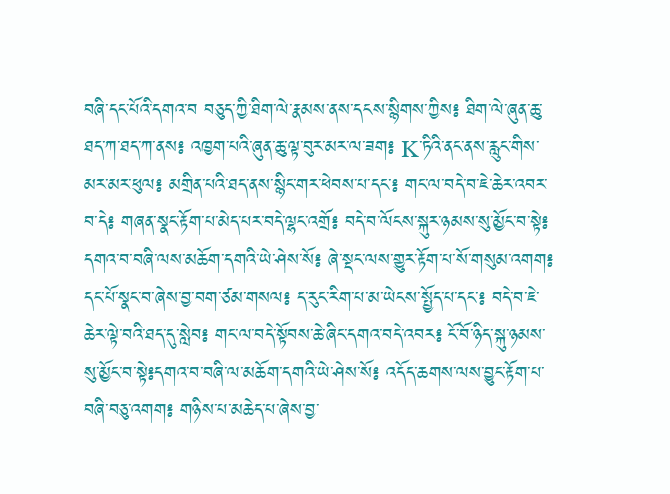བཞི་དང་པོའི་དགའ་བ བཅུད་ཀྱི་ཐིག་ལེ་རྣམས་ནས་དངས་སྙིགས་ཀྱིས༔ ཐིག་ལེ་ཞུན་ཆུ་ཐད་ཀ་ཐད་ཀ་ནས༔ འཁྱག་པའི་ཞུན་ཆུ་ལྟ་བུར་མར་ལ་ཟག༔ K་ཏིའི་ནང་ནས་རླུང་གིས་མར་མར་ཕུལ༔ མགྲིན་པའི་ཐད་ནས་སྙིང་གར་ཕེབས་པ་དང་༔ གང་ལ་བདེ་བ་ཇེ་ཆེར་འབར་བ་དེ༔ གཞན་སྣང་རྟོག་པ་མེད་པར་བདེ་ལྷང་འགྲོ༔ བདེ་བ་ལོངས་སྐུར་ཉམས་སུ་མྱོང་བ་སྟེ༔ དགའ་བ་བཞི་ལས་མཆོག་དགའི་ཡེ་ཤེས་སོ༔ ཞེ་སྡང་ལས་གྱུར་རྟོག་པ་སོ་གསུམ་འགག༔ དང་པོ་སྣང་བ་ཞེས་བྱ་བག་ཙམ་གསལ༔ ད་རུང་རིག་པ་མ་ཡེངས་སྤྱོད་པ་དང་༔ བདེ་བ་ཇེ་ཆེར་ལྟེ་བའི་ཐད་དུ་སླེབ༔ གང་ལ་བདེ་སྟོབས་ཆེ་ཞིང་དགའ་བདེ་འབར༔ ངོ་བོ་ཉིད་སྐུ་ཉམས་སུ་མྱོང་བ་སྟེ༔དགའ་བ་བཞི་ལ་མཆོག་དགའི་ཡེ་ཤེས་སོ༔ འདོད་ཆགས་ལས་བྱུང་རྟོག་པ་བཞི་བཅུ་འགག༔ གཉིས་པ་མཆེད་པ་ཞེས་བྱ་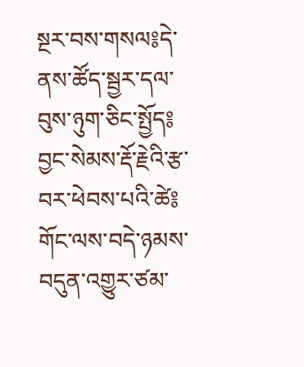སྔར་བས་གསལ༔དེ་ནས་ཚོད་སྦྱར་དལ་བུས་ཉུག་ཅིང་སྤྱོད༔ བྱང་སེམས་རྡོ་རྗེའི་རྩ་བར་ཕེབས་པའི་ཚེ༔ གོང་ལས་བདེ་ཉམས་བདུན་འགྱུར་ཙམ་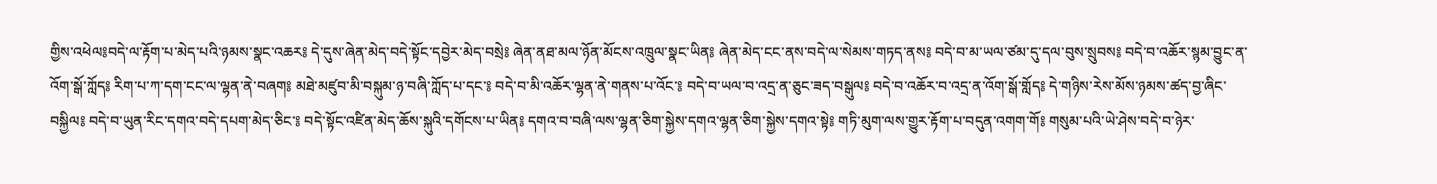གྱིས་འཕེལ༔བདེ་ལ་རྟོག་པ་མེད་པའི་ཉམས་སྣང་འཆར༔ དེ་དུས་ཞེན་མེད་བདེ་སྟོང་དབྱེར་མེད་བསྲེ༔ ཞེན་ནཐ་མལ་ཉོན་མོངས་འཁྲུལ་སྣང་ཡིན༔ ཞེན་མེད་ངང་ནས་བདེ་ལ་སེམས་གཏད་ནས༔ བདེ་བ་མ་ཡལ་ཙམ་དུ་དལ་བུས་སྲུབས༔ བདེ་བ་འཆོར་སྙམ་བྱུང་ན་འོག་སྒོ་ཀློད༔ རིག་པ་ཀ་དག་ངང་ལ་ལྷན་ནེ་བཞག༔ མཐེ་མཛུབ་མི་བསྐུམ་ཉ་བཞི་ཀློད་པ་དང་༔ བདེ་བ་མི་འཆོར་ལྷན་ནེ་གནས་པ་འོང་༔ བདེ་བ་ཡལ་བ་འདྲ་ན་ཅུང་ཟད་བསྒུལ༔ བདེ་བ་འཆོར་བ་འདྲ་ན་འོག་སྒོ་གློད༔ དེ་གཉིས་རེས་མོས་ཉམས་ཚད་བྱ་ཞིང་བསྐྱིལ༔ བདེ་བ་ཡུན་རིང་དགའ་བདེ་དཔག་མེད་ཅིང་༔ བདེ་སྟོང་འཛིན་མེད་ཆོས་སྐུའི་དགོངས་པ་ཡིན༔ དགའ་བ་བཞི་ལས་ལྷན་ཅིག་སྐྱེས་དགའ་ལྷན་ཅིག་སྐྱེས་དགའ་སྟེ༔ གཏི་མུག་ལས་གྱུར་རྟོག་པ་བདུན་འགག་གོ༔ གསུམ་པའི་ཡེ་ཤེས་བདེ་བ་ཉེར་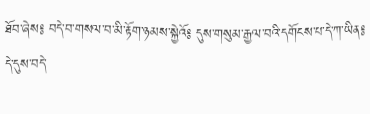ཐོབ་ཞེས༔ བདེ་བ་གསལ་བ་མི་རྟོག་ཉམས་སྐྱེའོ༔ དུས་གསུམ་རྒྱལ་བའི་དགོངས་པ་དེ་ཀ་ཡིན༔ དེ་དུས་བདེ་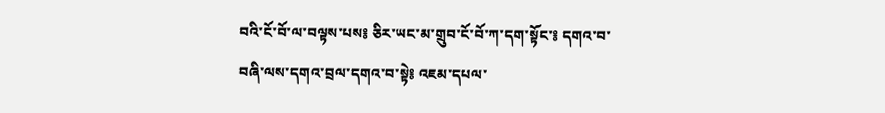བའི་ངོ་བོ་ལ་བལྟས་པས༔ ཅིར་ཡང་མ་གྲུབ་ངོ་བོ་ཀ་དག་སྟོང་༔ དགའ་བ་བཞི་ལས་དགའ་བྲལ་དགའ་བ་སྟེ༔ འཇམ་དཔལ་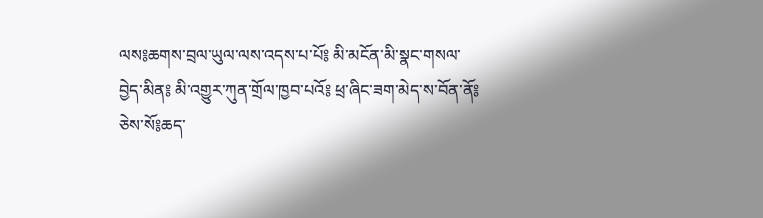ལས༔ཆགས་བྲལ་ཡུལ་ལས་འདས་པ་པོ༔ མི་མངོན་མི་སྣང་གསལ་བྱེད་མིན༔ མི་འགྱུར་ཀུན་གྲོལ་ཁྱབ་པའོ༔ ཕྲ་ཞིང་ཟག་མེད་ས་བོན་ནོ༔ ཅེས་སོ༔ཆད་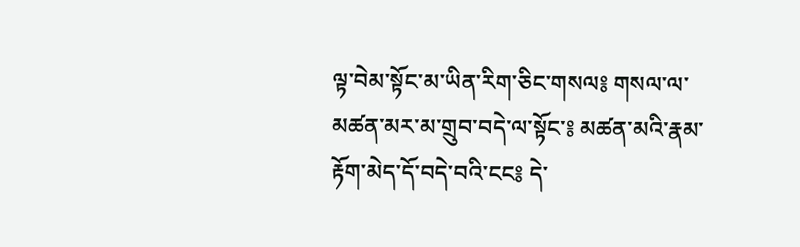ལྟ་བེམ་སྟོང་མ་ཡིན་རིག་ཅིང་གསལ༔ གསལ་ལ་མཚན་མར་མ་གྲུབ་བདེ་ལ་སྟོང་༔ མཚན་མའི་རྣམ་རྟོག་མེད་དོ་བདེ་བའི་ངང༔ དེ་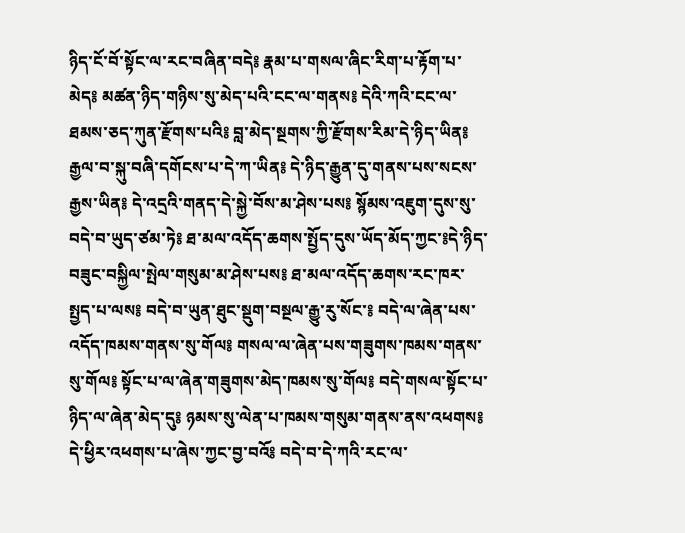ཉིད་ངོ་བོ་སྟོང་ལ་རང་བཞིན་བདེ༔ རྣམ་པ་གསལ་ཞིང་རིག་པ་རྟོག་པ་མེད༔ མཚན་ཉིད་གཉིས་སུ་མེད་པའི་ངང་ལ་གནས༔ དེའི་ཀའི་ངང་ལ་ཐམས་ཅད་ཀུན་རྫོགས་པའི༔ བླ་མེད་སྔགས་ཀྱི་རྫོགས་རིམ་དེ་ཉིད་ཡིན༔ རྒྱལ་བ་སྐུ་བཞི་དགོངས་པ་དེ་ཀ་ཡིན༔ དེ་ཉིད་རྒྱུན་དུ་གནས་པས་སངས་རྒྱས་ཡིན༔ དེ་འདྲའི་གནད་དེ་སྐྱེ་བོས་མ་ཤེས་པས༔ སྙོམས་འཇུག་དུས་སུ་བདེ་བ་ཡུད་ཙམ་ཏེ༔ ཐ་མལ་འདོད་ཆགས་སྤྱོད་དུས་ཡོད་མོད་ཀྱང་༔དེ་ཉིད་བཟུང་བསྐྱིལ་སྤེལ་གསུམ་མ་ཤེས་པས༔ ཐ་མལ་འདོད་ཆགས་རང་ཁར་སྤྱད་པ་ལས༔ བདེ་བ་ཡུན་ཐུང་སྡུག་བསྔལ་རྒྱུ་རུ་སོང་༔ བདེ་ལ་ཞེན་པས་འདོད་ཁམས་གནས་སུ་གོལ༔ གསལ་ལ་ཞེན་པས་གཟུགས་ཁམས་གནས་སུ་གོལ༔ སྟོང་པ་ལ་ཞེན་གཟུགས་མེད་ཁམས་སུ་གོལ༔ བདེ་གསལ་སྟོང་པ་ཉིད་ལ་ཞེན་མེད་དུ༔ ཉམས་སུ་ལེན་པ་ཁམས་གསུམ་གནས་ནས་འཕགས༔ དེ་ཕྱིར་འཕགས་པ་ཞེས་ཀྱང་བྱ་བའོ༔ བདེ་བ་དེ་ཀའི་རང་ལ་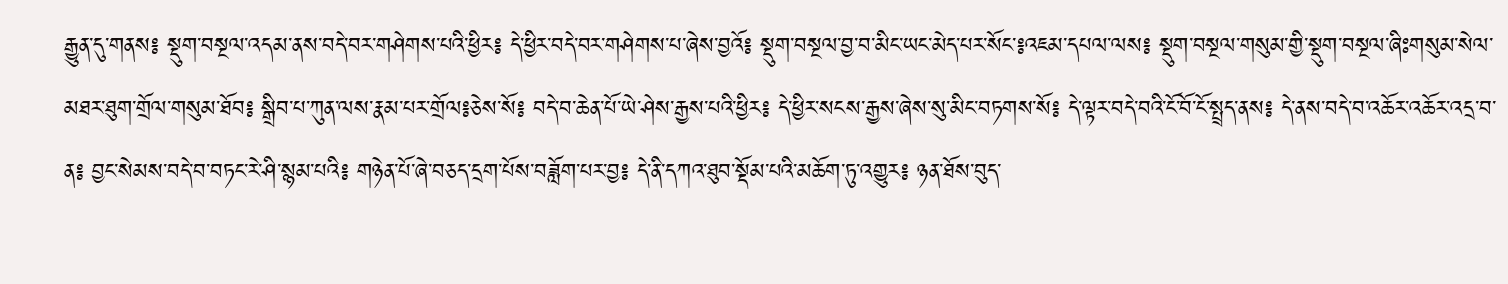རྒྱུན་དུ་གནས༔ སྡུག་བསྔལ་འདམ་ནས་བདེ་བར་གཤེགས་པའི་ཕྱིར༔ དེ་ཕྱིར་བདེ་བར་གཤེགས་པ་ཞེས་བྱའོ༔ སྡུག་བསྔལ་བྱ་བ་མིང་ཡང་མེད་པར་སོང་༔འཇམ་དཔལ་ལས༔ སྡུག་བསྔལ་གསུམ་གྱི་སྡུག་བསྔལ་ཞིཿགསུམ་སེལ་མཐར་ཐུག་གྲོལ་གསུམ་ཐོབ༔ སྒྲིབ་པ་ཀུན་ལས་རྣམ་པར་གྲོལ༔ཅེས་སོ༔ བདེ་བ་ཆེན་པོ་ཡེ་ཤེས་རྒྱས་པའི་ཕྱིར༔ དེ་ཕྱིར་སངས་རྒྱས་ཞེས་སུ་མིང་བཏགས་སོ༔ དེ་ལྟར་བདེ་བའི་ངོ་བོ་ངོ་སྤྲད་ནས༔ དེ་ནས་བདེ་བ་འཆོར་འཆོར་འདྲ་བ་ན༔ བྱང་སེམས་བདེ་བ་བཏང་རེ་ཤི་སྙམ་པའི༔ གཉེན་པོ་ཞེ་བཅད་དྲག་པོས་བཟློག་པར་བྱ༔ དེ་ནི་དཀའ་ཐུབ་སྡོམ་པའི་མཆོག་ཏུ་འགྱུར༔ ཉན་ཐོས་བུད་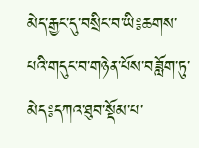མེད་རྒྱང་དུ་བསྲིང་བ་ཡི༔ཆགས་པའི་གདུང་བ་གཉེན་པོས་བཟློག་ཏུ་མེད༔དཀའ་ཐུབ་སྡོམ་པ་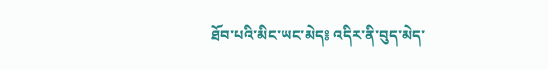ཐོབ་པའི་མིང་ཡང་མེད༔ འདིར་ནི་བུད་མེད་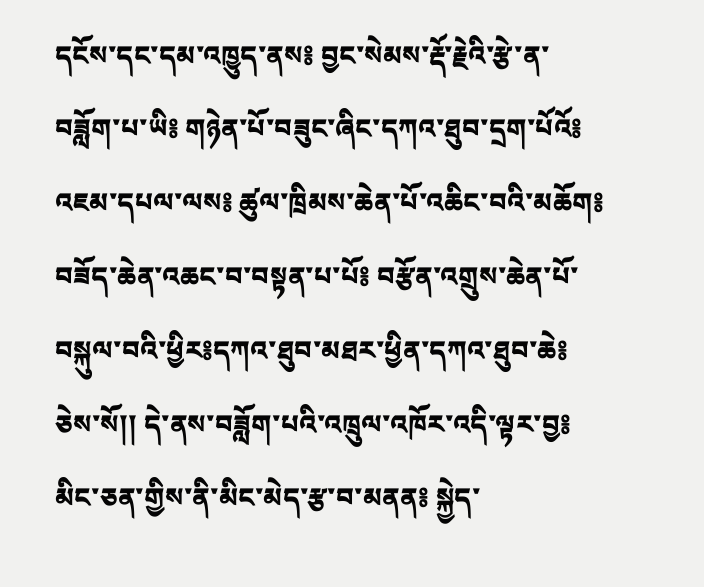དངོས་དང་དམ་འཁྱུད་ནས༔ བྱང་སེམས་རྡོ་རྗེའི་རྩེ་ན་བཟློག་པ་ཡི༔ གཉེན་པོ་བཟུང་ཞིང་དཀའ་ཐུབ་དྲག་པོའོ༔ འཇམ་དཔལ་ལས༔ ཚུལ་ཁྲིམས་ཆེན་པོ་འཆིང་བའི་མཆོག༔ བཟོད་ཆེན་འཆང་བ་བསྟན་པ་པོ༔ བརྩོན་འགྲུས་ཆེན་པོ་བསྐུལ་བའི་ཕྱིར༔དཀའ་ཐུབ་མཐར་ཕྱིན་དཀའ་ཐུབ་ཆེ༔ ཅེས་སོ།། དེ་ནས་བཟློག་པའི་འཁྲུལ་འཁོར་འདི་ལྟར་བྱ༔ མིང་ཅན་གྱིས་ནི་མིང་མེད་རྩ་བ་མནན༔ སྐྱེད་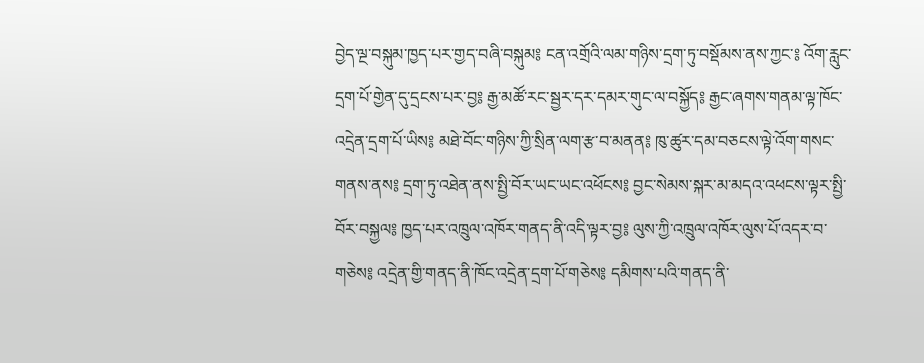བྱེད་ལྔ་བསྐུམ་ཁྱད་པར་གྱད་བཞི་བསྐུམ༔ ངན་འགྲོའི་ལམ་གཉིས་དྲག་ཏུ་བསྡོམས་ནས་ཀྱང་༔ འོག་རླུང་དྲག་པོ་གྱེན་དུ་དྲངས་པར་བྱ༔ རྒྱ་མཚོ་རང་སྦྱར་དར་དམར་གུང་ལ་བསྐྱོད༔ རྒྱང་ཞགས་གནམ་ལྟ་ཁོང་འདྲེན་དྲག་པོ་ཡིས༔ མཐེ་བོང་གཉིས་ཀྱི་སྲིན་ལག་རྩ་བ་མནན༔ ཁུ་ཚུར་དམ་བཅངས་ལྟེ་འོག་གསང་གནས་ནས༔ དྲག་ཏུ་འཐེན་ནས་སྤྱི་བོར་ཡང་ཡང་འཕོངས༔ བྱང་སེམས་སྐར་མ་མདའ་འཕངས་ལྟར་སྤྱི་བོར་བསྐྱལ༔ ཁྱད་པར་འཁྲུལ་འཁོར་གནད་ནི་འདི་ལྟར་བྱ༔ ལུས་ཀྱི་འཁྲུལ་འཁོར་ལུས་པོ་འདར་བ་གཅེས༔ འདྲེན་གྱི་གནད་ནི་ཁོང་འདྲེན་དྲག་པོ་གཅེས༔ དམིགས་པའི་གནད་ནི་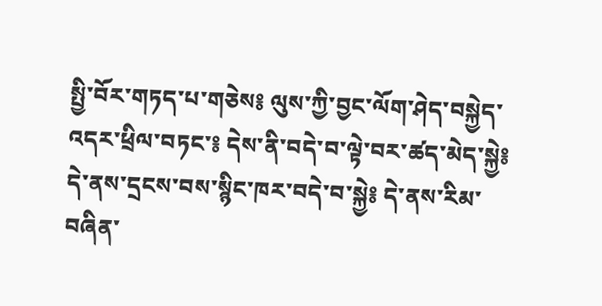སྤྱི་བོར་གཏད་པ་གཅེས༔ ལུས་ཀྱི་བྱང་ལོག་ཤེད་བསྐྱེད་འདར་ཕྲིལ་བཏང་༔ དེས་ནི་བདེ་བ་ལྟེ་བར་ཚད་མེད་སྐྱེ༔ དེ་ནས་དྲངས་བས་སྙིང་ཁར་བདེ་བ་སྐྱེ༔ དེ་ནས་རིམ་བཞིན་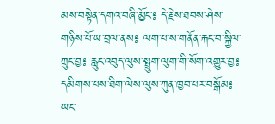མས་བསྟེན་དགའ་བཞི་མྱོང་༔ དེ་རྗེས་ཐབས་ཤེས་གཉིས་པོ་ཡ་བྲལ་ནས༔ ལག་པ་ས་གནོན་རྐང་བ་སྐྱིལ་ཀྲུང་བྱ༔ རླུང་འབུད་ལུས་སྤྲུག་ལུག་གི་སོག་འགྱུར་བྱ༔ དམིགས་པས་ཐིག་ལེས་ལུས་ཀུན་ཁྱབ་པར་བསྒོམ༔ ཡང་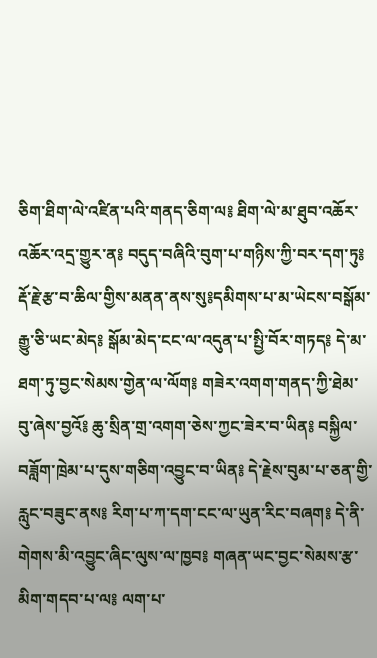ཅིག་ཐིག་ལེ་འཛིན་པའི་གནད་ཅིག་ལ༔ ཐིག་ལེ་མ་ཐུབ་འཆོར་འཆོར་འདྲ་གྱུར་ན༔ བདུད་བཞིའི་བུག་པ་གཉིས་ཀྱི་བར་དག་ཏུ༔ རྡོ་རྗེ་རྩ་བ་ཆིལ་གྱིས་མནན་ནས་སུ༔དམིགས་པ་མ་ཡེངས་བསྒོམ་རྒྱུ་ཅི་ཡང་མེད༔ སྒོམ་མེད་ངང་ལ་འདུན་པ་སྤྱི་བོར་གཏད༔ དེ་མ་ཐག་ཏུ་བྱང་སེམས་གྱེན་ལ་ལོག༔ གཟེར་འགག་གནད་ཀྱི་ཐེམ་བུ་ཞེས་བྱའོ༔ ཆུ་སྲིན་གྲ་འགག་ཅེས་ཀྱང་ཟེར་བ་ཡིན༔ བསྐྱིལ་བཟློག་ཁྲེམ་པ་དུས་གཅིག་འབྱུང་བ་ཡིན༔ དེ་རྗེས་བུམ་པ་ཅན་གྱི་རླུང་བཟུང་ནས༔ རིག་པ་ཀ་དག་ངང་ལ་ཡུན་རིང་བཞག༔ དེ་ནི་གེགས་མི་འབྱུང་ཞིང་ལུས་ལ་ཁྱབ༔ གཞན་ཡང་བྱང་སེམས་རྩ་མིག་གདབ་པ་ལ༔ ལག་པ་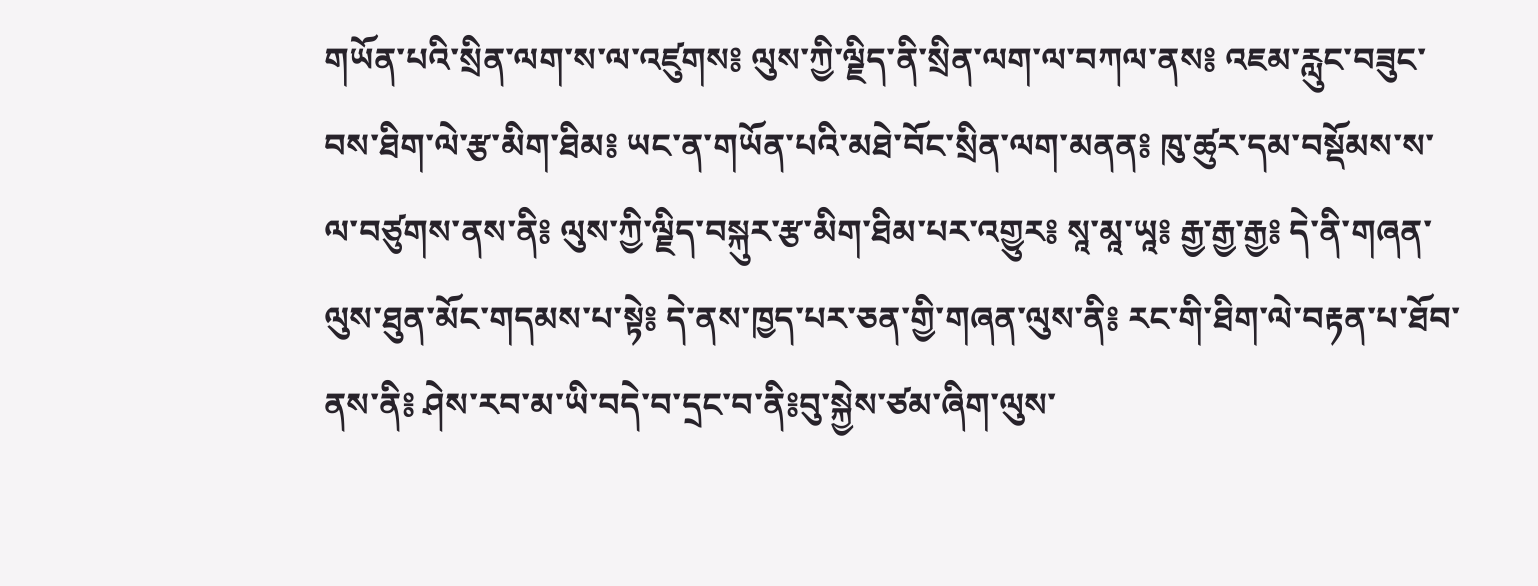གཡོན་པའི་སྲིན་ལག་ས་ལ་འཛུགས༔ ལུས་ཀྱི་ལྗིད་ནི་སྲིན་ལག་ལ་བཀལ་ནས༔ འཇམ་རླུང་བཟུང་བས་ཐིག་ལེ་རྩ་མིག་ཐིམ༔ ཡང་ན་གཡོན་པའི་མཐེ་བོང་སྲིན་ལག་མནན༔ ཁུ་ཚུར་དམ་བསྡོམས་ས་ལ་བཙུགས་ནས་ནི༔ ལུས་ཀྱི་ལྗིད་བསྐུར་རྩ་མིག་ཐིམ་པར་འགྱུར༔ སཱ་མཱ་ཡཱ༔ རྒྱ་རྒྱ་རྒྱ༔ དེ་ནི་གཞན་ལུས་ཐུན་མོང་གདམས་པ་སྟེ༔ དེ་ནས་ཁྱད་པར་ཅན་གྱི་གཞན་ལུས་ནི༔ རང་གི་ཐིག་ལེ་བརྟན་པ་ཐོབ་ནས་ནི༔ ཤེས་རབ་མ་ཡི་བདེ་བ་དྲང་བ་ནི༔བུ་སྐྱེས་ཙམ་ཞིག་ལུས་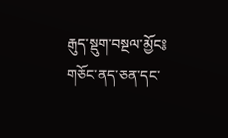རྒུད་སྡུག་བསྔལ་མྱོང༔ གཅོང་ནད་ཅན་དང་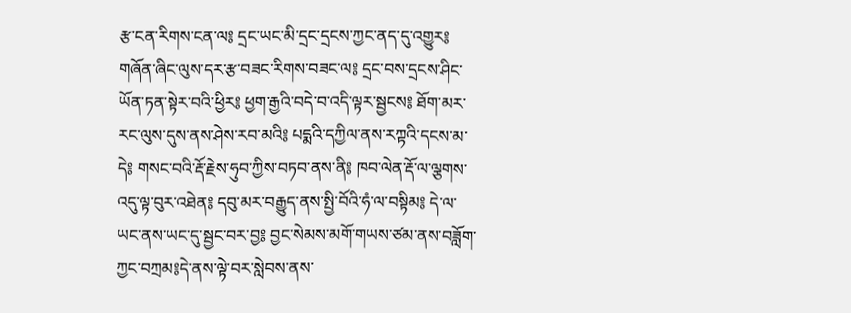རྩ་ངན་རིགས་ངན་ལ༔ དྲང་ཡང་མི་དྲང་དྲངས་ཀྱང་ནད་དུ་འགྱུར༔ གཞོན་ཞིང་ལུས་དར་རྩ་བཟང་རིགས་བཟང་ལ༔ དྲང་བས་དྲངས་ཤིང་ཡོན་ཏན་སྟེར་བའི་ཕྱིར༔ ཕྱག་རྒྱའི་བདེ་བ་འདི་ལྟར་སྦྱངས༔ ཐོག་མར་རང་ལུས་དུས་ནས་ཤེས་རབ་མའི༔ པདྨའི་དཀྱིལ་ནས་རཀྟའི་དངས་མ་དེ༔ གསང་བའི་རྡོ་རྗེས་ཧུབ་ཀྱིས་བཏབ་ནས་ནི༔ ཁབ་ལེན་རྡོ་ལ་ལྕགས་འདུ་ལྟ་བུར་འཐེན༔ དབུ་མར་བརྒྱུད་ནས་སྤྱི་བོའི་ཧཾ་ལ་བསྟིམ༔ དེ་ལ་ཡང་ནས་ཡང་དུ་སྦྱང་བར་བྱ༔ བྱང་སེམས་མགོ་གཡས་ཙམ་ནས་བཟློག་ཀྱང་བཀྲམ༔དེ་ནས་ལྟེ་བར་སླེབས་ནས་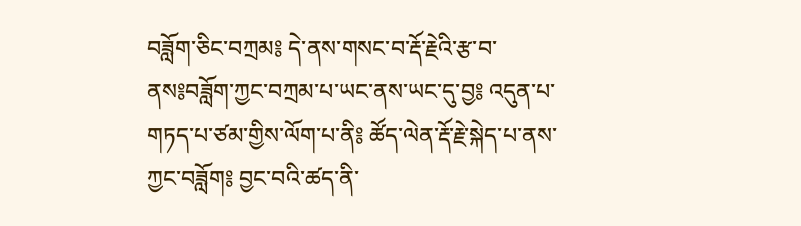བཟློག་ཅིང་བཀྲམ༔ དེ་ནས་གསང་བ་རྡོ་རྗེའི་རྩ་བ་ནས༔བཟློག་ཀྱང་བཀྲམ་པ་ཡང་ནས་ཡང་དུ་བྱ༔ འདུན་པ་གཏད་པ་ཙམ་གྱིས་ལོག་པ་ནི༔ ཚོད་ལེན་རྡོ་རྗེ་སྐེད་པ་ནས་ཀྱང་བཟློག༔ བྱང་བའི་ཚད་ནི་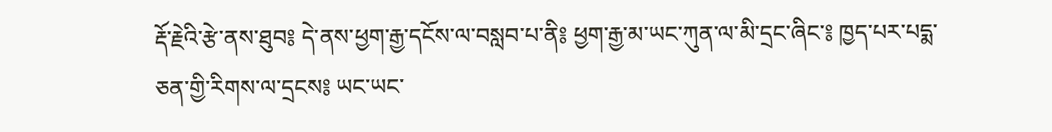རྡོ་རྗེའི་རྩེ་ནས་ཐུབ༔ དེ་ནས་ཕྱག་རྒྱ་དངོས་ལ་བསླབ་པ་ནི༔ ཕྱག་རྒྱ་མ་ཡང་ཀུན་ལ་མི་དྲང་ཞིང་༔ ཁྱད་པར་པདྨ་ཅན་གྱི་རིགས་ལ་དྲངས༔ ཡང་ཡང་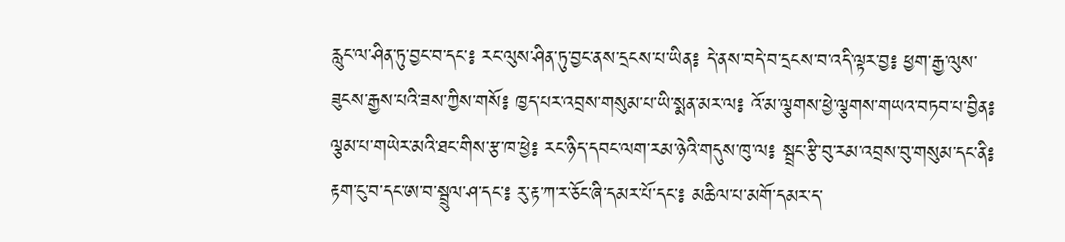རླུང་ལ་ཤིན་ཏུ་བྱང་བ་དང་༔ རང་ལུས་ཤིན་ཏུ་བྱང་ནས་དྲངས་པ་ཡིན༔ དེ་ནས་བདེ་བ་དྲངས་བ་འདི་ལྟར་བྱ༔ ཕྱག་རྒྱ་ལུས་ཟུངས་རྒྱས་པའི་ཟས་ཀྱིས་གསོ༔ ཁྱད་པར་འབྲས་གསུམ་པ་ཡི་སྨན་མར་ལ༔ འོ་མ་ལྕགས་ཕྱེ་ལྕགས་གཡའ་བཏབ་པ་བྱིན༔ ལྕམ་པ་གཡེར་མའི་ཐང་གིས་རྩ་ཁ་ཕྱེ༔ རང་ཉིད་དབང་ལག་རམ་ཉེའི་གདུས་ཁུ་ལ༔ སྦྲང་རྩི་བུ་རམ་འབྲས་བུ་གསུམ་དང་ནི༔ རྟག་ངུ་བ་དང་ཨ་བ་སྦྲུལ་ཤ་དང་༔ རུ་རྟ་ཀ་ར་ཅོང་ཞི་དམར་པོ་དང་༔ མཆིལ་པ་མགོ་དམར་ད་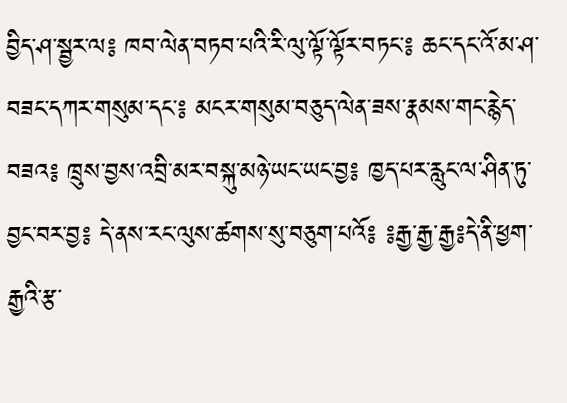བྱིད་ཤ་སྦྱར་ལ༔ ཁབ་ལེན་བཏབ་པའི་རི་ལུ་ལྟོ་ལྟོར་བཏང་༔ ཆང་དང་འོ་མ་ཤ་བཟང་དཀར་གསུམ་དང་༔ མངར་གསུམ་བཅུད་ལེན་ཟས་རྣམས་གང་རྙེད་བཟའ༔ ཁྲུས་བྱས་འབྲི་མར་བསྐུ་མཉེ་ཡང་ཡང་བྱ༔ ཁྱད་པར་རླུང་ལ་ཤིན་ཏུ་བྱང་བར་བྱ༔ དེ་ནས་རང་ལུས་ཚགས་སུ་བཅུག་པའོ༔ ༔རྒྱ་རྒྱ་རྒྱ༔དེ་ནི་ཕྱག་རྒྱའི་རྩ་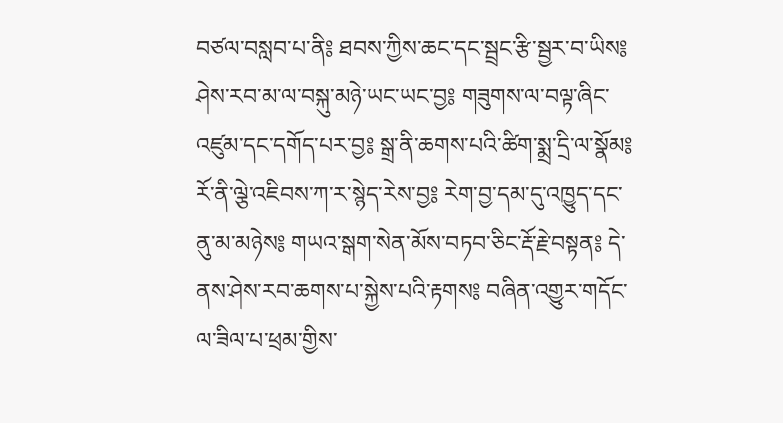བཙལ་བསླབ་པ་ནི༔ ཐབས་ཀྱིས་ཆང་དང་སྦྲང་རྩི་སྦྱར་བ་ཡིས༔ ཤེས་རབ་མ་ལ་བསྐུ་མཉེ་ཡང་ཡང་བྱ༔ གཟུགས་ལ་བལྟ་ཞིང་འཛུམ་དང་དགོད་པར་བྱ༔ སྒྲ་ནི་ཆགས་པའི་ཚིག་སྨྲ་དྲི་ལ་སྣོམ༔ རོ་ནི་ལྕེ་འཇིབས་ཀ་ར་སྙེད་རེས་བྱ༔ རེག་བྱ་དམ་དུ་འཁྱུད་དང་ནུ་མ་མཉེས༔ གཡའ་སྒག་སེན་མོས་བཏབ་ཅིང་རྡོ་རྗེ་བསྟན༔ དེ་ནས་ཤེས་རབ་ཆགས་པ་སྐྱེས་པའི་རྟགས༔ བཞིན་འགྱུར་གདོང་ལ་ཟིལ་པ་ཕྲམ་གྱིས་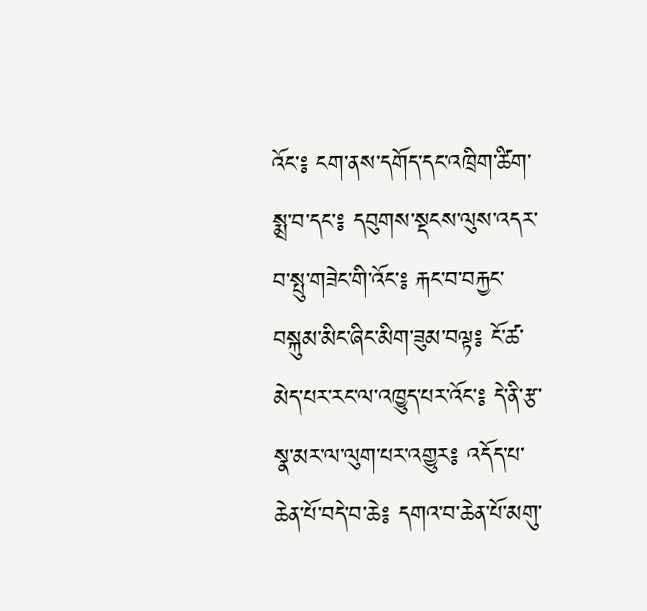འོང་༔ ངག་ནས་དགོད་དང་འཁྲིག་ཚིག་སྨྲ་བ་དང་༔ དབུགས་སྡངས་ལུས་འདར་བ་སྤུ་གཟེང་གི་འོང་༔ རྐང་བ་བརྐྱང་བསྐུམ་མིང་ཞིང་མིག་ཟུམ་བལྟ༔ ངོ་ཚ་མེད་པར་རང་ལ་འཁྱུད་པར་འོང་༔ དེ་ནི་རྩ་སྣ་མར་ལ་ལུག་པར་འགྱུར༔ འདོད་པ་ཆེན་པོ་བདེ་བ་ཆེ༔ དགའ་བ་ཆེན་པོ་མགུ་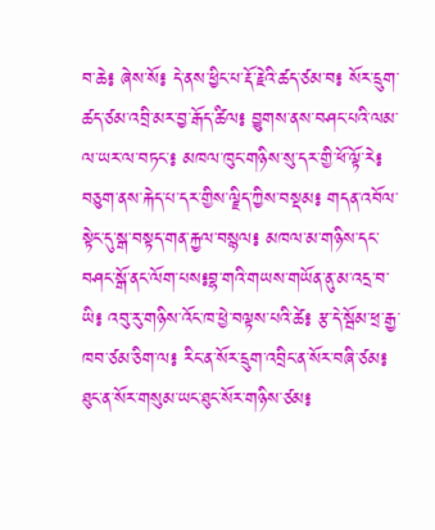བ་ཆེ༔ ཞེས་སོ༔ དེ་ནས་ཕྱིང་པ་རྡོ་རྗེའི་ཚད་ཙམ་བ༔ སོར་དྲུག་ཚད་ཙམ་འབྲི་མར་བྱ་རྒོད་ཚིལ༔ བྱུགས་ནས་བཤང་པའི་ལམ་ལ་ཡར་ལ་བཏང་༔ མཁལ་ཁུང་གཉིས་སུ་དར་གྱི་ཕོ་ལྟོ་རེ༔ བཅུག་ནས་རྐེད་པ་དར་གྱིས་ལྗིད་ཀྱིས་བསྡམ༔ གདན་འབོལ་སྟེང་དུ་སྒ་བསྟད་གན་རྐྱལ་བསྙལ༔ མཁལ་མ་གཉིས་དང་བཤང་སྒོ་ནང་ལོག་པས༔བྷ་གའི་གཡས་གཡོན་ནུ་མ་འདྲ་བ་ཡི༔ འབུ་རུ་གཉིས་འོང་ཁ་ཕྱེ་བལྟས་པའི་ཚེ༔ རྩ་དེ་སྦོམ་ཕྲ་རྒྱ་ཁབ་ཙམ་ཅིག་ལ༔ རིང་ན་སོར་དྲུག་འབྲིང་ན་སོར་བཞི་ཙམ༔ ཐུང་ན་སོར་གསུམ་ཡང་ཐུང་སོར་གཉིས་ཙམ༔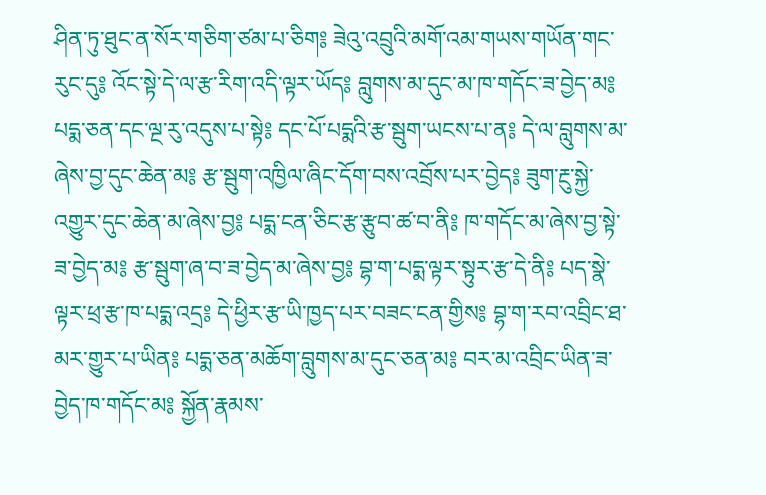ཤིན་ཏུ་ཐུང་ན་སོར་གཅིག་ཙམ་པ་ཅིག༔ ཟེའུ་འབྲུའི་མགོ་འམ་གཡས་གཡོན་གང་རུང་དུ༔ འོང་སྟེ་དེ་ལ་རྩ་རིག་འདི་ལྟར་ཡོད༔ བླུགས་མ་དུང་མ་ཁ་གདོང་ཟ་བྱེད་མ༔ པདྨ་ཅན་དང་ལྔ་རུ་འདུས་པ་སྟེ༔ དང་པོ་པདྨའི་རྩ་སྦུག་ཡངས་པ་ན༔ དེ་ལ་བླུགས་མ་ཞེས་བྱ་དུང་ཆེན་མ༔ རྩ་སྦུག་འཁྱིལ་ཞིང་དོག་བས་འབྲོས་པར་བྱེད༔ ཟུག་རྔུ་སྐྱེ་འགྱུར་དུང་ཆེན་མ་ཞེས་བྱ༔ པདྨ་ངན་ཅིང་རྩ་རྩུབ་ཚ་བ་ནི༔ ཁ་གདོང་མ་ཞེས་བྱ་སྟེ་ཟ་བྱེད་མ༔ རྩ་སྦུག་ཞ་བ་ཟ་བྱེད་མ་ཞེས་བྱ༔ བྷ་ག་པདྨ་ལྟར་སྟུར་རྩ་དེ་ནི༔ པད་སྣེ་ལྟར་ཕྲ་རྩ་ཁ་པདྨ་འདྲ༔ དེ་ཕྱིར་རྩ་ཡི་ཁྱད་པར་བཟང་ངན་གྱིས༔ བྷ་ག་རབ་འབྲིང་ཐ་མར་གྱུར་པ་ཡིན༔ པདྨ་ཅན་མཆོག་བླུགས་མ་དུང་ཅན་མ༔ བར་མ་འབྲིང་ཡིན་ཟ་བྱེད་ཁ་གདོང་མ༔ སྐྱོན་རྣམས་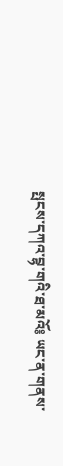སྤངས་དཀའ་བྷ་གའི་ཐ་མའོ༔ ཡང་ན་གནས་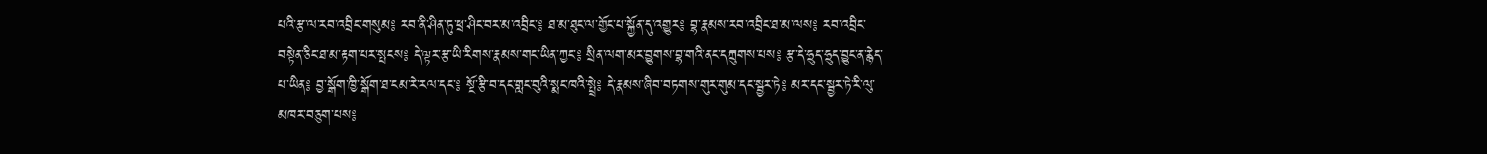པའི་རྩ་ལ་རབ་འབྲིང་གསུམ༔ རབ་ནི་ཤིན་ཏུ་ཕྲ་ཤིང་བར་མ་འབྲིང་༔ ཐ་མ་ཐུང་ལ་གྱོང་པ་སྐྱོན་དུ་འགྱུར༔ བྷ་རྣམས་རབ་འབྲིང་ཐ་མ་ལས༔ རབ་འབྲིང་བསྟེན་ཅིང་ཐ་མ་རྟག་པར་སྤངས༔ དེ་ལྟར་རྩ་ཡི་རིགས་རྣམས་གང་ཡིན་ཀྱང་༔ སྲིན་ལག་མར་བྱུགས་བྷ་གའི་ནང་དཀྲུགས་པས༔ རྩ་དེ་ཧྲུད་ཧྲུད་བྱུང་ན་རྙེད་པ་ཡིན༔ བྱ་སྒོག་ཁྱི་སྒོག་ཐ་ངམ་རེ་རལ་དང་༔ སྔོ་རྩི་བ་དང་གླང་བུའི་སྨང་ཁའི་སྤྲེ༔ དེ་རྣམས་ཞིབ་བཏགས་གུར་གུམ་དང་སྦྱར་ཏེ༔ མར་དང་སྦྱར་ཏེ་རི་ལུ་མཁར་བཅུག་པས༔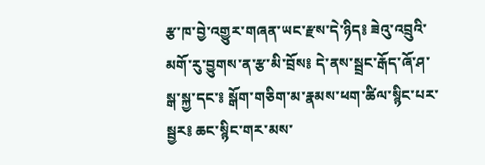རྩ་ཁ་བྱེ་འགྱུར་གཞན་ཡང་རྫས་དེ་ཉིད༔ ཟེའུ་འབྲུའི་མགོ་རུ་བྱུགས་ན་རྩ་མི་བྲོས༔ དེ་ནས་སྦྲང་རྒོད་ཞོ་ཤ་སྒ་སྐྱ་དང་༔ སྒོག་གཅིག་མ་རྣམས་ཕག་ཚིལ་སྙིང་པར་སྦྱར༔ ཆང་སྙིང་གར་མས་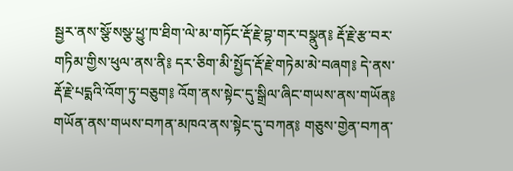སྦྱར་ནས་སྩོ་སསྩ་ཕྱུ་ཁ་ཐིག་ལེ་མ་གཏོང་རྡོ་རྗེ་བྷ་གར་བསྣུན༔ རྡོ་རྗེ་རྩ་བར་གཏིམ་གྱིས་ཕུལ་ནས་ནི༔ དར་ཅིག་མི་སྤྱོད་རྡོ་རྗེ་གཏེམ་མེ་བཞག༔ དེ་ནས་རྡོ་རྗེ་པདྨའི་འོག་ཏུ་བཅུག༔ འོག་ནས་སྟེང་དུ་སྒྲིལ་ཞིང་གཡས་ནས་གཡོན༔ གཡོན་ནས་གཡས་བཀན་མཁའ་ནས་སྟེང་དུ་བཀན༔ གཅུས་གྱེན་བཀན་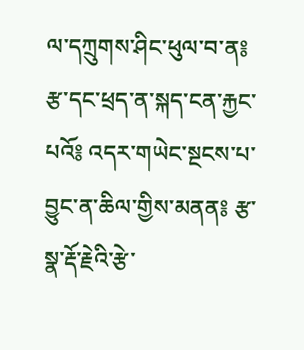ལ་དཀྲུགས་ཤིང་ཕུལ་བ་ན༔ རྩ་དང་ཕྲད་ན་སྐད་ངན་རྐྱང་པའོ༔ འདར་གཡེང་སྔངས་པ་བྱུང་ན་ཆིལ་གྱིས་མནན༔ རྩ་སྣ་རྡོ་རྗེའི་རྩེ་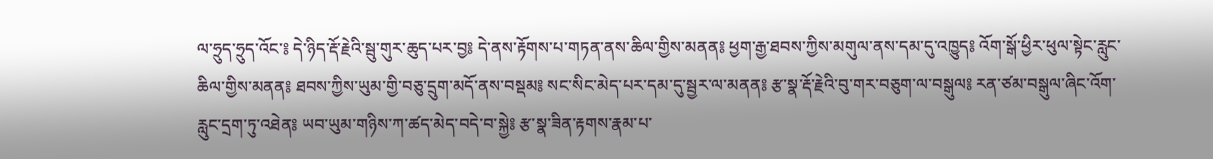ལ་ཧྲུད་ཧྲུད་འོང་༔ དེ་ཉིད་རྡོ་རྗེའི་སྦུ་གུར་ཆུད་པར་བྱ༔ དེ་ནས་རྟོགས་པ་གཏན་ནས་ཆིལ་གྱིས་མནན༔ ཕྱག་རྒྱ་ཐབས་ཀྱིས་མགུལ་ནས་དམ་དུ་འཁྱུད༔ འོག་སྒོ་ཕྱིར་ཕུལ་སྟེང་རླུང་ཆིལ་གྱིས་མནན༔ ཐབས་ཀྱིས་ཡུམ་གྱི་བཅུ་དྲུག་མདོ་ནས་བསྡམ༔ སང་སིང་མེད་པར་དམ་དུ་སྦྱར་ལ་མནན༔ རྩ་སྣ་རྡོ་རྗེའི་བུ་གར་བཅུག་ལ་བསྒུལ༔ རན་ཙམ་བསྒུལ་ཞིང་འོག་རླུང་དྲག་ཏུ་འཐེན༔ ཡབ་ཡུམ་གཉིས་ཀ་ཚད་མེད་བདེ་བ་སྐྱེ༔ རྩ་སྣ་ཟིན་རྟགས་རྣམ་པ་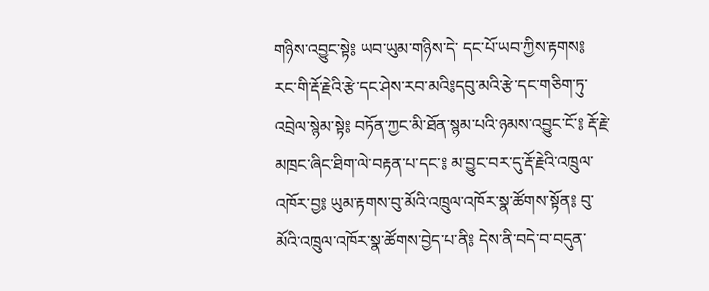གཉིས་འབྱུང་སྟེ༔ ཡབ་ཡུམ་གཉིས་དེ་ དང་པོ་ཡབ་ཀྱིས་རྟགས༔ རང་གི་རྡོ་རྗེའི་རྩེ་དང་ཤེས་རབ་མའི༔དབུ་མའི་རྩེ་དང་གཅིག་ཏུ་འབྲེལ་སྙེམ་སྟེ༔ བཏོན་ཀྱང་མི་ཐོན་སྙམ་པའི་ཉམས་འབྱུང་ངོ་༔ རྡོ་རྗེ་མཁྲང་ཞིང་ཐིག་ལེ་བརྟན་པ་དང་༔ མ་བྱུང་བར་དུ་རྡོ་རྗེའི་འཁྲུལ་འཁོར་བྱ༔ ཡུམ་རྟགས་བུ་མོའི་འཁྲུལ་འཁོར་སྣ་ཚོགས་སྟོན༔ བུ་མོའི་འཁྲུལ་འཁོར་སྣ་ཚོགས་བྱེད་པ་ནི༔ དེས་ནི་བདེ་བ་བདུན་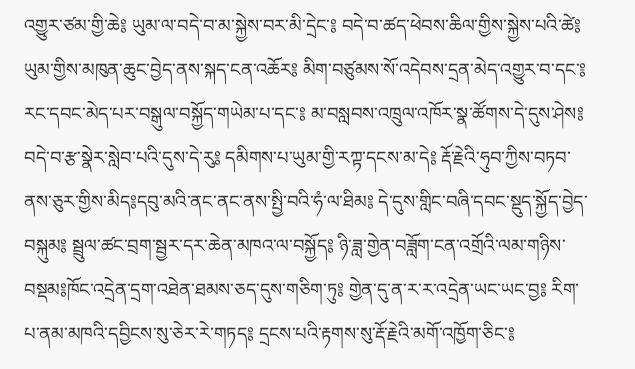འགྱུར་ཙམ་གྱི་ཆེ༔ ཡུམ་ལ་བདེ་བ་མ་སྐྱེས་བར་མི་དྲེང་༔ བདེ་བ་ཚད་ཕེབས་ཆིལ་གྱིས་སྐྱེས་པའི་ཚེ༔ ཡུམ་གྱིས་མཁུན་ཆུང་བྱེད་ནས་སྐད་ངན་འཆོར༔ མིག་བཙུམས་སོ་འདེབས་དྲན་མེད་འགྱུར་བ་དང་༔ རང་དབང་མེད་པར་བསྒུལ་བསྐྱོད་གཡེམ་པ་དང་༔ མ་བསླབས་འཁྲུལ་འཁོར་སྣ་ཚོགས་དེ་དུས་ཤེས༔ བདེ་བ་རྩ་སྣེར་སླེབ་པའི་དུས་དེ་རུ༔ དམིགས་པ་ཡུམ་གྱི་རཀྟ་དངས་མ་དེ༔ རྡོ་རྗེའི་ཧུབ་ཀྱིས་བཏབ་ནས་ཅུར་གྱིས་མིད༔དབུ་མའི་ནང་ནང་ནས་སྤྱི་བའི་ཧཾ་ལ་ཐིམ༔ དེ་དུས་གླིང་བཞི་དབང་སྡུད་སྐྱོད་བྱེད་བསྐུམ༔ སྦྲུལ་ཚང་བྲག་སྦྱར་དར་ཆེན་མཁའ་ལ་བསྐྱོད༔ ཉི་ཟླ་གྱེན་བཟློག་ངན་འགྲོའི་ལམ་གཉིས་བསྡམ༔ཁོང་འདྲེན་དྲག་འཐེན་ཐམས་ཅད་དུས་གཅིག་ཏུ༔ གྱེན་དུ་ན་ར་ར་འདྲེན་ཡང་ཡང་བྱ༔ རིག་པ་ནམ་མཁའི་དབྱིངས་སུ་ཅེར་རེ་གཏད༔ དྲངས་པའི་རྟགས་སུ་རྡོ་རྗེའི་མགོ་འཁྱོག་ཅིང་༔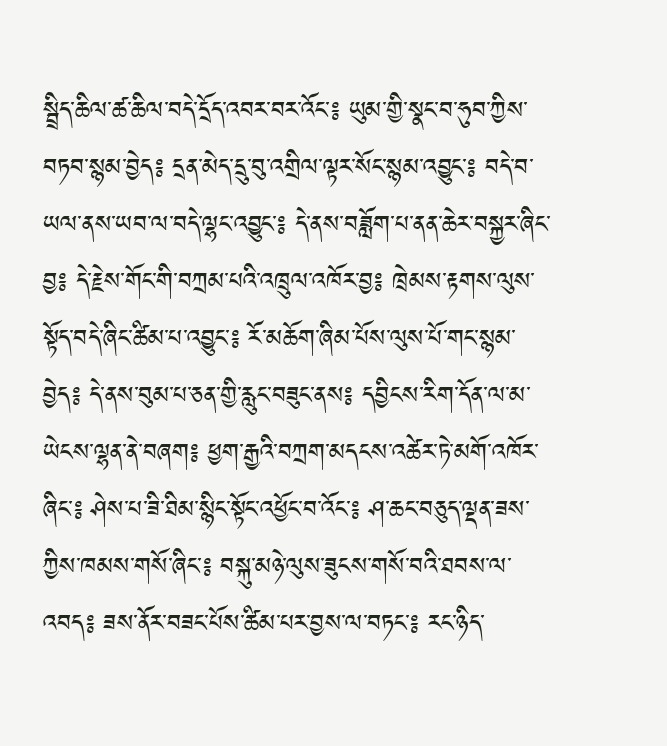སྦྲིད་ཆིལ་ཚ་ཆིལ་བདེ་དྲོད་འབར་བར་འོང་༔ ཡུམ་གྱི་སྣང་བ་ཧུབ་ཀྱིས་བཏབ་སྙམ་བྱེད༔ དྲན་མེད་དྲུ་བུ་འགྲིལ་ལྟར་སོང་སྙམ་འབྱུང་༔ བདེ་བ་ཡལ་ནས་ཡབ་ལ་བདེ་ལྷང་འབྱུང་༔ དེ་ནས་བཟློག་པ་ནན་ཆེར་བསྐྱར་ཞིང་བྱ༔ དེ་རྗེས་གོང་གི་བཀྲམ་པའི་འཁྲུལ་འཁོར་བྱ༔ ཁྲེམས་རྟགས་ལུས་སྟོད་བདེ་ཞིང་ཚིམ་པ་འབྱུང་༔ རོ་མཆོག་ཞིམ་པོས་ལུས་པོ་གང་སྙམ་བྱེད༔ དེ་ནས་བུམ་པ་ཅན་གྱི་རླུང་བཟུང་ནས༔ དབྱིངས་རིག་དོན་ལ་མ་ཡེངས་ལྷན་ནེ་བཞག༔ ཕྱག་རྒྱའི་བཀྲག་མདངས་འཚེར་ཏེ་མགོ་འཁོར་ཞིང་༔ ཤེས་པ་ཟི་ཐིམ་སྙིང་སྟོང་འཕྱོང་བ་འོང་༔ ཤ་ཆང་བཅུད་ལྡན་ཟས་ཀྱིས་ཁམས་གསོ་ཞིང་༔ བསྐུ་མཉེ་ལུས་ཟུངས་གསོ་བའི་ཐབས་ལ་འབད༔ ཟས་ནོར་བཟང་པོས་ཚིམ་པར་བྱས་ལ་བཏང་༔ རང་ཉིད་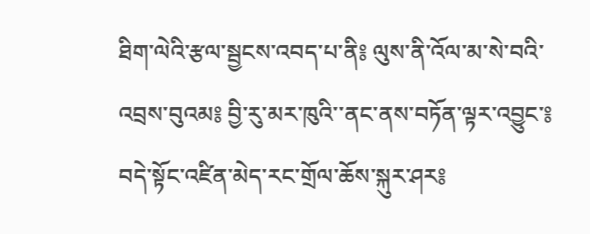ཐིག་ལེའི་རྩལ་སྦྱངས་འབད་པ་ནི༔ ལུས་ནི་འོལ་མ་སེ་བའི་འབྲས་བུའམ༔ བྱི་རུ་མར་ཁུའི་་ནང་ནས་བཏོན་ལྟར་འབྱུང་༔ བདེ་སྟོང་འཛིན་མེད་རང་གྲོལ་ཆོས་སྐུར་ཤར༔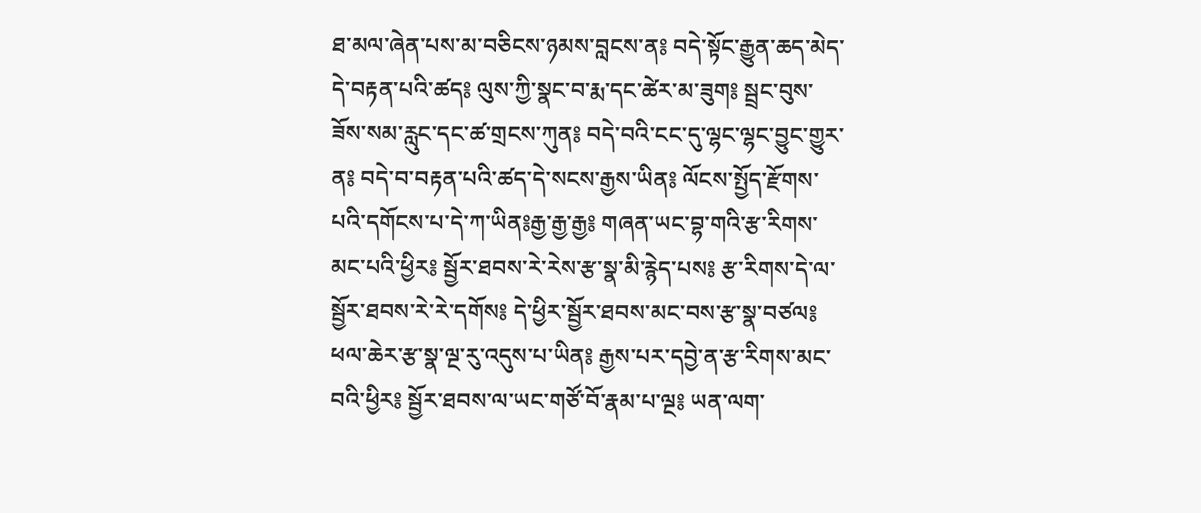ཐ་མལ་ཞེན་པས་མ་བཅིངས་ཉམས་བླངས་ན༔ བདེ་སྟོང་རྒྱུན་ཆད་མེད་དེ་བརྟན་པའི་ཚད༔ ལུས་ཀྱི་སྣང་བ་རྨ་དང་ཚེར་མ་ཟུག༔ སྦྲང་བུས་ཟོས་སམ་རླུང་དང་ཚ་གྲངས་ཀུན༔ བདེ་བའི་ངང་དུ་ལྷང་ལྷང་བྱུང་གྱུར་ན༔ བདེ་བ་བརྟན་པའི་ཚད་དེ་སངས་རྒྱས་ཡིན༔ ལོངས་སྤྱོད་རྫོགས་པའི་དགོངས་པ་དེ་ཀ་ཡིན༔རྒྱ་རྒྱ་རྒྱ༔ གཞན་ཡང་བྷ་གའི་རྩ་རིགས་མང་པའི་ཕྱིར༔ སྦྱོར་ཐབས་རེ་རེས་རྩ་སྣ་མི་རྙེད་པས༔ རྩ་རིགས་དེ་ལ་སྦྱོར་ཐབས་རེ་རེ་དགོས༔ དེ་ཕྱིར་སྦྱོར་ཐབས་མང་བས་རྩ་སྣ་བཙལ༔ ཕལ་ཆེར་རྩ་སྣ་ལྔ་རུ་འདུས་པ་ཡིན༔ རྒྱས་པར་དབྱེ་ན་རྩ་རིགས་མང་བའི་ཕྱིར༔ སྦྱོར་ཐབས་ལ་ཡང་གཙོ་བོ་རྣམ་པ་ལྔ༔ ཡན་ལག་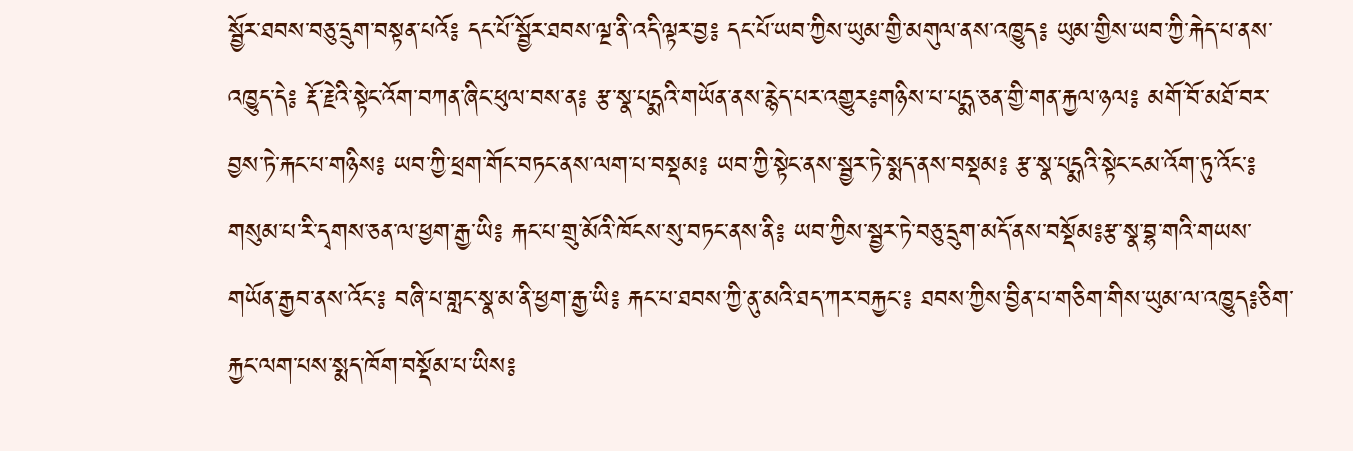སྦྱོར་ཐབས་བཅུ་དྲུག་བསྟན་པའོ༔ དང་པོ་སྦྱོར་ཐབས་ལྔ་ནི་འདི་ལྟར་བྱ༔ དང་པོ་ཡབ་ཀྱིས་ཡུམ་གྱི་མགུལ་ནས་འཁྱུད༔ ཡུམ་གྱིས་ཡབ་ཀྱི་རྐེད་པ་ནས་འཁྱུད་དེ༔ རྡོ་རྗེའི་སྟེང་འོག་བཀན་ཞིང་ཕུལ་བས་ན༔ རྩ་སྣ་པདྨའི་གཡོན་ནས་རྙེད་པར་འགྱུར༔གཉིས་པ་པདྨ་ཅན་གྱི་གན་རྐྱལ་ཉལ༔ མགོ་བོ་མཐོ་བར་བྱས་ཏེ་རྐང་པ་གཉིས༔ ཡབ་ཀྱི་ཕྲག་གོང་བཏང་ནས་ལག་པ་བསྡམ༔ ཡབ་ཀྱི་སྟེང་ནས་སྦྱར་ཏེ་སྨད་ནས་བསྡམ༔ རྩ་སྣ་པདྨའི་སྟེང་ངམ་འོག་ཏུ་འོང་༔ གསུམ་པ་རི་དྭགས་ཅན་ལ་ཕྱག་རྒྱ་ཡི༔ རྐང་པ་གྲུ་མོའི་ཁོངས་སུ་བཏང་ནས་ནི༔ ཡབ་ཀྱིས་སྦྱར་ཏེ་བཅུ་དྲུག་མདོ་ནས་བསྡོམ༔རྩ་སྣ་བྷ་གའི་གཡས་གཡོན་རྒྱབ་ནས་འོང་༔ བཞི་པ་གླང་སྣ་མ་ནི་ཕྱག་རྒྱ་ཡི༔ རྐང་པ་ཐབས་ཀྱི་ནུ་མའི་ཐད་ཀར་བརྐྱང་༔ ཐབས་ཀྱིས་བྱིན་པ་གཅིག་གིས་ཡུམ་ལ་འཁྱུད༔ཅིག་རྐྱང་ལག་པས་སྨད་ཁོག་བསྡོམ་པ་ཡིས༔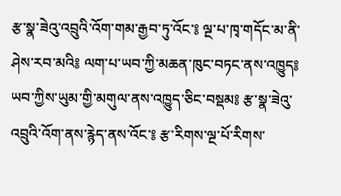རྩ་སྣ་ཟེའུ་འབྲུའི་འོག་གམ་རྒྱབ་ཏུ་འོང་༔ ལྔ་པ་ཁྭ་གདོང་མ་ནི་ཤེས་རབ་མའི༔ ལག་པ་ཡབ་ཀྱི་མཆན་ཁུང་བཏང་ནས་འཁྱུད༔ ཡབ་ཀྱིས་ཡུམ་གྱི་མགུལ་ནས་འཁྱུད་ཅིང་བསྡམ༔ རྩ་སྣ་ཟེའུ་འབྲུའི་འོག་ནས་རྙེད་ནས་འོང་༔ རྩ་རིགས་ལྔ་པོ་རིགས་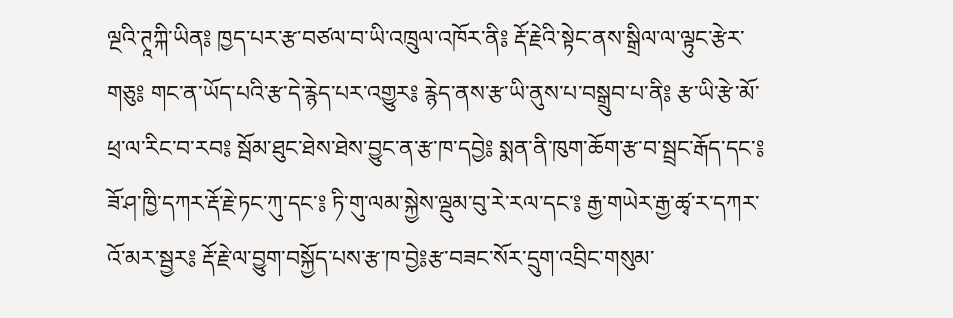ལྔའི་ཊཱཀྐི་ཡིན༔ ཁྱད་པར་རྩ་བཙལ་བ་ཡི་འཁྲུལ་འཁོར་ནི༔ རྡོ་རྗེའི་སྟེང་ནས་སྒྲིལ་ལ་ལྟུང་རྩེར་གཅུ༔ གང་ན་ཡོད་པའི་རྩ་དེ་རྙེད་པར་འགྱུར༔ རྙེད་ནས་རྩ་ཡི་ནུས་པ་བསྒྲུབ་པ་ནི༔ རྩ་ཡི་རྩེ་མོ་ཕྲ་ལ་རིང་བ་རབ༔ སྦོམ་ཐུང་ཐེས་ཐེས་བྱུང་ན་རྩ་ཁ་དབྱེ༔ སྨན་ནི་ཁུག་ཆོག་རྩ་བ་སྦྲང་རྒོད་དང་༔ ཟོ་ཤ་ཁྱི་དཀར་རྡོ་རྗེ་ཏང་ཀུ་དང་༔ ཏི་གུ་ལམ་སྐྱེས་ལྡུམ་བུ་རེ་རལ་དང་༔ རྒྱ་གཡེར་རྒྱ་ཚྭ་ར་དཀར་འོ་མར་སྦྱར༔ རྡོ་རྗེ་ལ་བྱུག་བསྐྱོད་པས་རྩ་ཁ་བྱེ༔རྩ་བཟང་སོར་དྲུག་འབྲིང་གསུམ་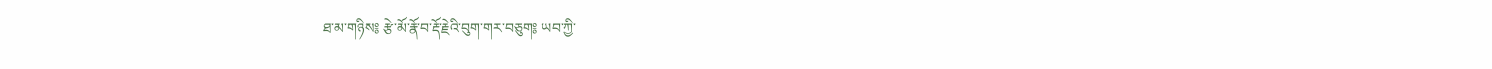ཐ་མ་གཉིས༔ རྩེ་མོ་རྣོ་བ་རྡོ་རྗེའི་བུག་གར་བཅུག༔ ཡབ་ཀྱི་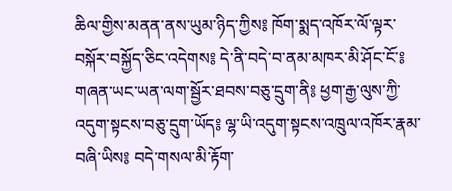ཆིལ་གྱིས་མནན་ནས་ཡུམ་ཉིད་ཀྱིས༔ ཁོག་སྨད་འཁོར་ལོ་ལྟར་བསྐོར་བསྐྱོད་ཅིང་འདེགས༔ དེ་ནི་བདེ་བ་ནམ་མཁར་མི་ཤོང་ངོ་༔ གཞན་ཡང་ཡན་ལག་སྦྱོར་ཐབས་བཅུ་དྲུག་ནི༔ ཕྱག་རྒྱ་ལུས་ཀྱི་འདུག་སྟངས་བཅུ་དྲུག་ཡོད༔ ལྷ་ཡི་འདུག་སྟངས་འཁྲུལ་འཁོར་རྣམ་བཞི་ཡིས༔ བདེ་གསལ་མི་རྟོག་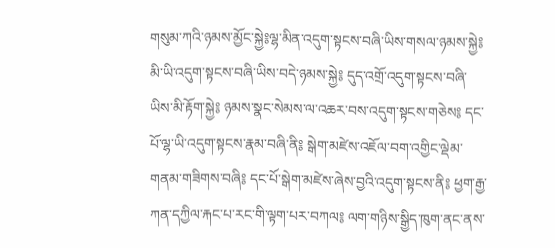གསུམ་ཀའི་ཉམས་མྱོང་སྐྱེ༔ལྷ་མིན་འདུག་སྟངས་བཞི་ཡིས་གསལ་ཉམས་སྐྱེ༔ མི་ཡི་འདུག་སྟངས་བཞི་ཡིས་བདེ་ཉམས་སྐྱེ༔ དུད་འགྲོ་འདུག་སྟངས་བཞི་ཡིས་མི་རྟོག་སྐྱེ༔ ཉམས་སྣང་སེམས་ལ་འཆར་བས་འདུག་སྟངས་གཅེས༔ དང་པོ་ལྷ་ཡི་འདུག་སྟངས་རྣམ་བཞི་ནི༔ སྒེག་མཛེས་འཇོལ་བག་འགྱིང་ལྡེམ་གནམ་གཟིགས་བཞི༔ དང་པོ་སྒེག་མཛེས་ཞེས་བྱའི་འདུག་སྟངས་ནི༔ ཕྱག་རྒྱ་ཀན་དཀྱིལ་རྐང་པ་རང་གི་ལྟག་པར་བཀལ༔ ལག་གཉིས་སྒྱིད་ཁུག་ནང་ནས་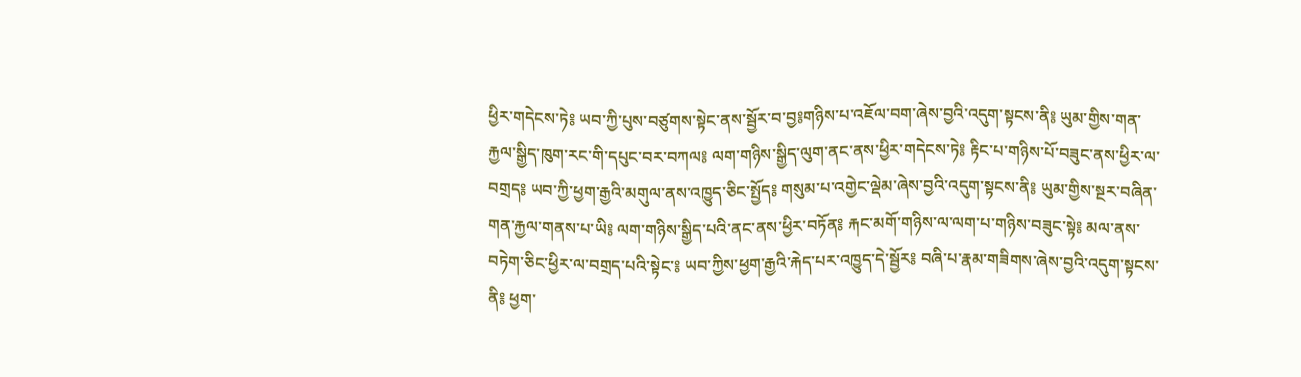ཕྱིར་གདེངས་ཏེ༔ ཡབ་ཀྱི་པུས་བཙུགས་སྟེང་ནས་སྦྱོར་བ་བྱ༔གཉིས་པ་འཇོལ་བག་ཞེས་བྱའི་འདུག་སྟངས་ནི༔ ཡུམ་གྱིས་གན་རྐྱལ་སྒྱིད་ཁུག་རང་གི་དཔུང་བར་བཀལ༔ ལག་གཉིས་སྒྱིད་ལུག་ནང་ནས་ཕྱིར་གདེངས་ཏེ༔ རྟིང་པ་གཉིས་པོ་བཟུང་ནས་ཕྱིར་ལ་བགྲད༔ ཡབ་ཀྱི་ཕྱག་རྒྱའི་མགུལ་ནས་འཁྱུད་ཅིང་སྤྱོད༔ གསུམ་པ་འགྱེང་ལྡེམ་ཞེས་བྱའི་འདུག་སྟངས་ནི༔ ཡུམ་གྱིས་སྔར་བཞིན་གན་རྐྱལ་གནས་པ་ཡི༔ ལག་གཉིས་སྒྱིད་པའི་ནང་ནས་ཕྱིར་བཏོན༔ རྐང་མགོ་གཉིས་ལ་ལག་པ་གཉིས་བཟུང་སྟེ༔ མལ་ནས་བཏེག་ཅིང་ཕྱིར་ལ་བགྲད་པའི་སྟེང་༔ ཡབ་ཀྱིས་ཕྱག་རྒྱའི་རྐེད་པར་འཁྱུད་དེ་སྦྱོར༔ བཞི་པ་རྣམ་གཟིགས་ཞེས་བྱའི་འདུག་སྟངས་ནི༔ ཕྱག་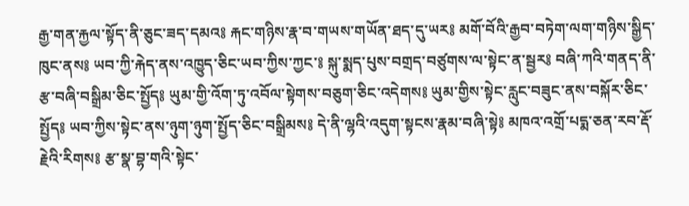རྒྱ་གན་རྐྱལ་སྟོད་ནི་ཅུང་ཟད་དམའ༔ རྐང་གཉིས་རྣ་བ་གཡས་གཡོན་ཐད་དུ་ཡར༔ མགོ་བོའི་རྒྱབ་བཏེག་ལག་གཉིས་སྒྱིད་ཁུང་ནས༔ ཡབ་ཀྱི་རྐེད་ནས་འཁྱུད་ཅིང་ཡབ་ཀྱིས་ཀྱང་༔ སྐུ་སྨད་པུས་བགྲད་བཙུགས་ལ་སྟེང་ན་སྦྱར༔ བཞི་ཀའི་གནད་ནི་རྩ་བཞི་བསྒྲིམ་ཅིང་སྤྱོད༔ ཡུམ་གྱི་འོག་ཏུ་འབོལ་སྟེགས་བཅུག་ཅིང་འདེགས༔ ཡུམ་གྱིས་སྟེང་རླུང་བཟུང་ནས་བསྐོར་ཅིང་སྤྱོད༔ ཡབ་ཀྱིས་སྟེང་ནས་ཉུག་ཉུག་སྤྱོད་ཅིང་བསྒྲིམས༔ དེ་ནི་ལྷའི་འདུག་སྟངས་རྣམ་བཞི་སྟེ༔ མཁའ་འགྲོ་པདྨ་ཅན་རབ་རྡོ་རྗེའི་རིགས༔ རྩ་སྣ་བྷ་གའི་སྟེང་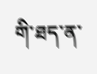གི་ཐད་ན་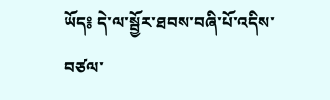ཡོད༔ དེ་ལ་སྦྱོར་ཐབས་བཞི་པོ་འདིས་བཙལ་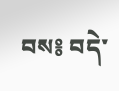བས༔ བདེ་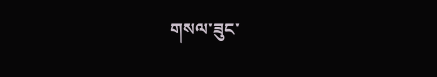གསལ་ཟུང་